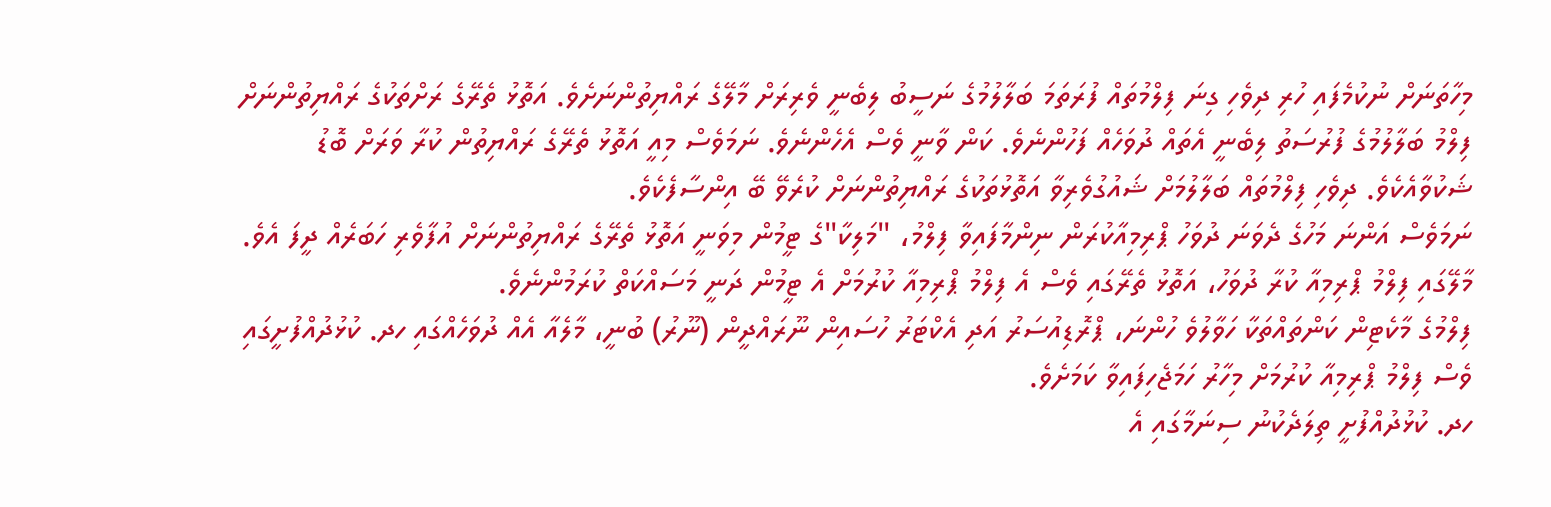މިހާތަނަށް ނުކުމެފައި ހުރި ދިވެހި ގިނަ ފިލްމުތައް ފުރަތަމަ ބަލާލުމުގެ ނަސީބު ލިބެނީ ވެރިރަށް މާލޭގެ ރައްޔިތުންނަށެވެ. އަތޮޅު ތެރޭގެ ރަށްތަކުގެ ރައްޔިތުންނަށް ފިލްމު ބަލާލުމުގެ ފުރުސަތު ލިބެނީ އެތައް ދުވަހެއް ފަހުންނެވެ. ކަން ވާނީ ވެސް އެހެންނެވެ. ނަމަވެސް މިއީ އަތޮޅު ތެރޭގެ ރައްޔިތުން ކުރާ ވަރަށް ބޮޑު ޝަކުވާއެކެވެ. ދިވެހި ފިލްމުތައް ބަލާލުމަށް ޝައުގުވެރިވާ އަތޮޅުތަކުގެ ރައްޔިތުންނަށް ކުރެވޭ ބޭ އިންސާފެކެވެ.
ނަމަވެސް އަންނަ މަހުގެ ދެވަނަ ދުވަހު ޕްރިމިއާކުރަން ނިންމާފައިވާ ފިލްމު، "މަލިކާ"ގެ ޓީމުން މިވަނީ އަތޮޅު ތެރޭގެ ރައްޔިތުންނަށް އުފާވެރި ހަބަރެއް ދީފަ އެވެ. މާލޭގައި ފިލްމު ޕްރިމިއާ ކުރާ ދުވަހު، އަތޮޅު ތެރޭގައި ވެސް އެ ފިލްމު ޕްރިމިއާ ކުރުމަށް އެ ޓީމުން ދަނީ މަސައްކަތް ކުރަމުންނެވެ.
ފިލްމުގެ މާކެޓިން ކަންތައްތަކާ ހަވާލުވެ ހުންނަ، ޕްރޮޑިއުސަރު އަދި އެކްޓަރު ހުސައިން ނޫރައްދީން (ނޫރު) ބުނީ، މާލެއާ އެއް ދުވަހެއްގައި ހދ. ކުޅުދުއްފުށީގައި ވެސް ފިލްމު ޕްރިމިއާ ކުރުމަށް މިހާރު ހަމަޖެހިފައިވާ ކަމަށެވެ.
ހދ. ކުޅުދުއްފުށީ ތިލަދެކުނު ސިނަމާގައި އެ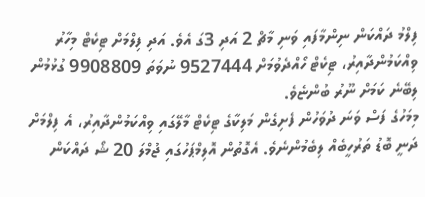ފިލްމު ދައްކަން ނިންމާފައި ވަނި މާޗް 2 އަދި 3ގަ އެވެ. އަދި ފިލްމަށް ޓިކެޓް މިހާރު ވިއްކަމުންދާއިރު، ޓިކެޓް ހޯއްދެވުމަށް 9527444 ނުވަތަ 9908809 ގުޅުމުން ލިބޭނެ ކަމަށް ނޫރު ބުންޏެވެ.
މިމަހުގެ ފަސް ވަނަ ދުވަހުން ފެށިގެން މަލިކާގެ ޓިކެޓް މާލޭގައި ވިއްކަމުންދާއިރު، އެ ފިލްމަށް ދަނީ ބޮޑު ތަރުހީބެއް ލިބެމުންނެވެ. އެގޮތުން އޮލިމްޕަހުގައި ޖުމްލަ 20 ޝޯ ދައްކަން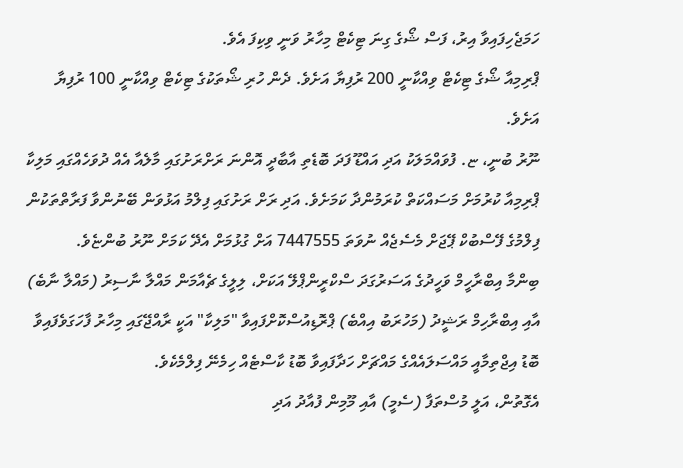ހަމަޖެހިފައިވާ އިރު، ފަސް ޝޯގެ ގިނަ ޓިކެޓް މިހާރު ވަނީ ވިކިފަ އެވެ.
ޕްރިމިއާ ޝޯގެ ޓިކެޓް ވިއްކާނީ 200 ރުފިޔާ އަށެވެ. ދެން ހުރި ޝޯތަކުގެ ޓިކެޓް ވިއްކާނީ 100 ރުފިޔާ އަށެވެ.
ނޫރު ބުނީ، ޏ. ފުވައްމަލަކު އަދި އައްޑޫ ފަދަ ބޮޑެތި އާބާދީ އޮންނަ ރަށްރަށުގައި މާލެއާ އެއް ދުވަހެއްގައި މަލިކާ ޕްރިމިއާ ކުރުމަށް މަސައްކަތް ކުރަމުންދާ ކަމަށެވެ. އަދި ރަށް ރަށުގައި ފިލްމު އަޅުވަން ބޭނުންވާ ފަރާތްތަކުން ފިލްމުގެ ފޭސްބުކް ޕޭޖަށް މެސެޖެއް ނުވަތަ 7447555 އަށް ގުޅުމަށް އެދޭ ކަމަށް ނޫރު ބުންޏެވެ.
ބިންމާ އިބްރާހީމް ވަހީދުގެ އަސަރުގަދަ ސްކްރީންޕްލޭ އަކަށް، ލިލީގެ ޗެއާމަން މައްލާ ނާސިރު (މައްލާ ނާބެ) އާއި އިބްރާހިމް ރަޝީދު (މަހުރަބު އިއްބެ) ޕްރޮޑިއުސްކޮށްފައިވާ "މަލިކާ" އަކީ ރާއްޖޭގައި މިހާރު ފާހަގަވެފައިވާ ބޮޑު އިޖްތިމާއީ މައްސަލައެއްގެ މައްޗަށް ހަދާފައިވާ ބޮޑު ކާސްޓެއް ހިމެނޭ ފިލްމެކެވެ.
އެގޮތުން، އަލީ މުސްތަފާ (ސެމީ) އާއި މޫމިން ފުއާދު އަދި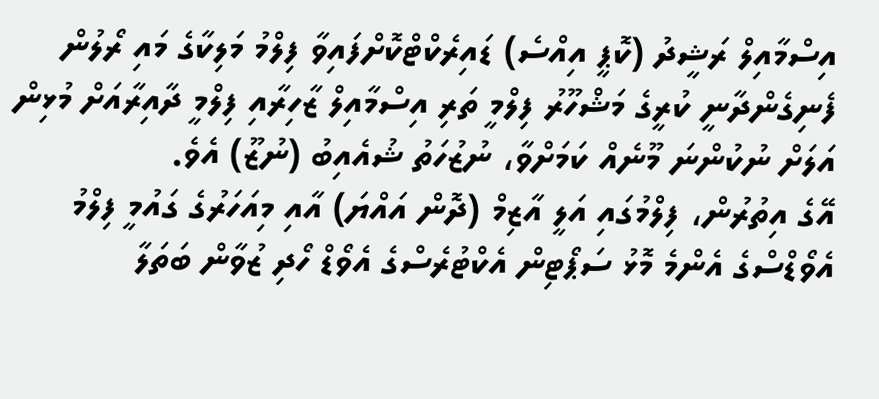އިސްމާއިލް ރަޝީދު (ކޮޕީ އިއްސެ) ޑައިރެކްޓްކޮށްފައިވާ ފިލްމު މަލިކާގެ މައި ރޯލުން ފެނިގެންދާނީ ކުރީގެ މަޝްހޫރު ފިލްމީ ތަރި އިސްމާއިލް ޒާހިރާއި ފިލްމީ ދާއިރާއަށް މުޅިން އަލަށް ނުކުންނަ މޫނެއް ކަމަށްވާ، ނުޒުހަތު ޝުއެއިބު (ނުޒޫ) އެވެ.
އޭގެ އިތުރުން، ފިލްމުގައި އަލީ އާޒިމް (ދޮން އައްޔަ) އާއި މިއަހަރުގެ ގައުމީ ފިލްމު އެވޯޑްސްގެ އެންމެ މޮޅު ސަޕޯޓިން އެކްޓުރެސްގެ އެވޯޑް ހޯދި ޒުވާން ބަތަލާ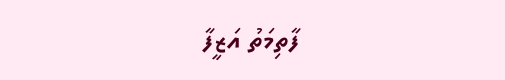ފާތިމަތު އަޒީފާ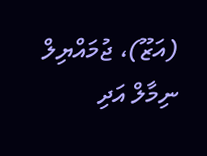(އަޒޫ)، ޖުމައްޔިލް ނިމާލް އަދި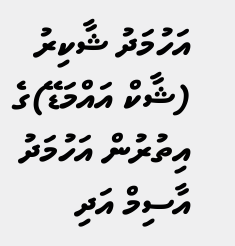އަހުމަދު ޝާކިރު (ޝާކް އައްމަޑޭ)ގެ އިތުރުން އަހުމަދު އާސިމް އަދި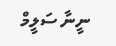ނީނާ ސަލީމް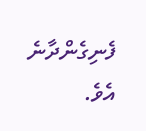ފެނިގެންދާނެ އެވެ.